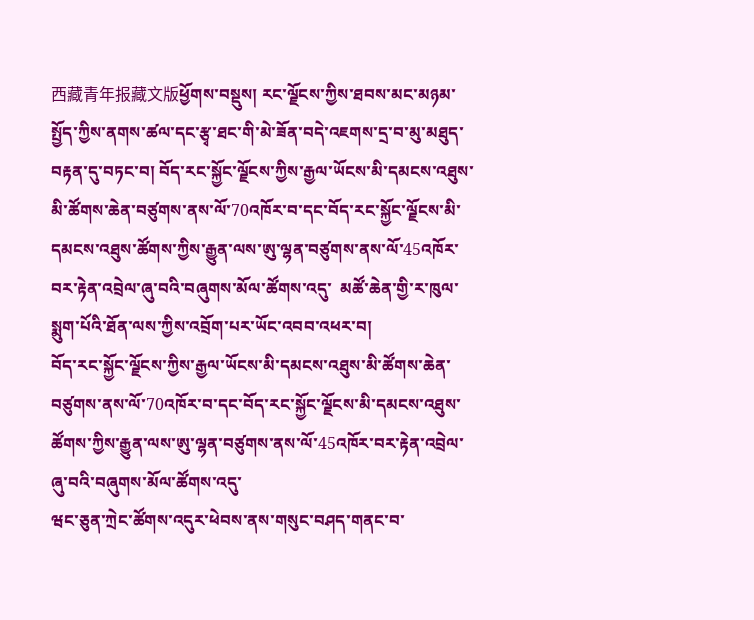西藏青年报藏文版ཕྱོགས་བསྡུས། རང་ལྗོངས་ཀྱིས་ཐབས་མང་མཉམ་སྤྱོད་ཀྱིས་ནགས་ཚལ་དང་རྩྭ་ཐང་གི་མེ་ཟོན་བདེ་འཇགས་དྲ་བ་མུ་མཐུད་བརྟན་དུ་བཏང་བ། བོད་རང་སྐྱོང་ལྗོངས་ཀྱིས་རྒྱལ་ཡོངས་མི་དམངས་འཐུས་མི་ཚོགས་ཆེན་བཙུགས་ནས་ལོ་70འཁོར་བ་དང་བོད་རང་སྐྱོང་ལྗོངས་མི་དམངས་འཐུས་ཚོགས་ཀྱིས་རྒྱུན་ལས་ཨུ་ལྷན་བཙུགས་ནས་ལོ་45འཁོར་བར་རྟེན་འབྲེལ་ཞུ་བའི་བཞུགས་མོལ་ཚོགས་འདུ་  མཚོ་ཆེན་གྱི་ར་ཁུལ་སྨུག་པོའི་ཐོན་ལས་ཀྱིས་འབྲོག་པར་ཡོང་འབབ་འཕར་བ།
བོད་རང་སྐྱོང་ལྗོངས་ཀྱིས་རྒྱལ་ཡོངས་མི་དམངས་འཐུས་མི་ཚོགས་ཆེན་བཙུགས་ནས་ལོ་70འཁོར་བ་དང་བོད་རང་སྐྱོང་ལྗོངས་མི་དམངས་འཐུས་ཚོགས་ཀྱིས་རྒྱུན་ལས་ཨུ་ལྷན་བཙུགས་ནས་ལོ་45འཁོར་བར་རྟེན་འབྲེལ་ཞུ་བའི་བཞུགས་མོལ་ཚོགས་འདུ་
ཝང་ཅུན་ཀྲེང་ཚོགས་འདུར་ཕེབས་ནས་གསུང་བཤད་གནང་བ་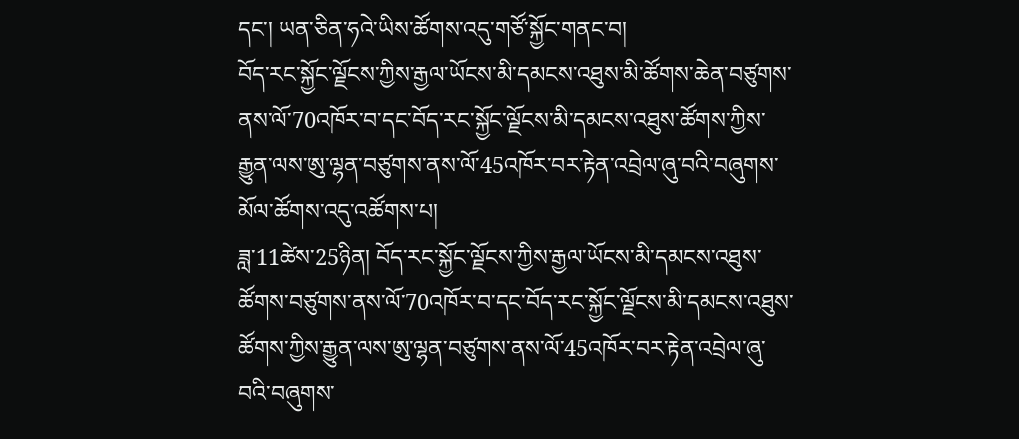དང་། ཡན་ཅིན་ཧའེ་ཡིས་ཚོགས་འདུ་གཙོ་སྐྱོང་གནང་བ།
བོད་རང་སྐྱོང་ལྗོངས་ཀྱིས་རྒྱལ་ཡོངས་མི་དམངས་འཐུས་མི་ཚོགས་ཆེན་བཙུགས་ནས་ལོ་70འཁོར་བ་དང་བོད་རང་སྐྱོང་ལྗོངས་མི་དམངས་འཐུས་ཚོགས་ཀྱིས་རྒྱུན་ལས་ཨུ་ལྷན་བཙུགས་ནས་ལོ་45འཁོར་བར་རྟེན་འབྲེལ་ཞུ་བའི་བཞུགས་མོལ་ཚོགས་འདུ་འཚོགས་པ།
ཟླ་11ཚེས་25ཉིན། བོད་རང་སྐྱོང་ལྗོངས་ཀྱིས་རྒྱལ་ཡོངས་མི་དམངས་འཐུས་ཚོགས་བཙུགས་ནས་ལོ་70འཁོར་བ་དང་བོད་རང་སྐྱོང་ལྗོངས་མི་དམངས་འཐུས་ཚོགས་ཀྱིས་རྒྱུན་ལས་ཨུ་ལྷན་བཙུགས་ནས་ལོ་45འཁོར་བར་རྟེན་འབྲེལ་ཞུ་བའི་བཞུགས་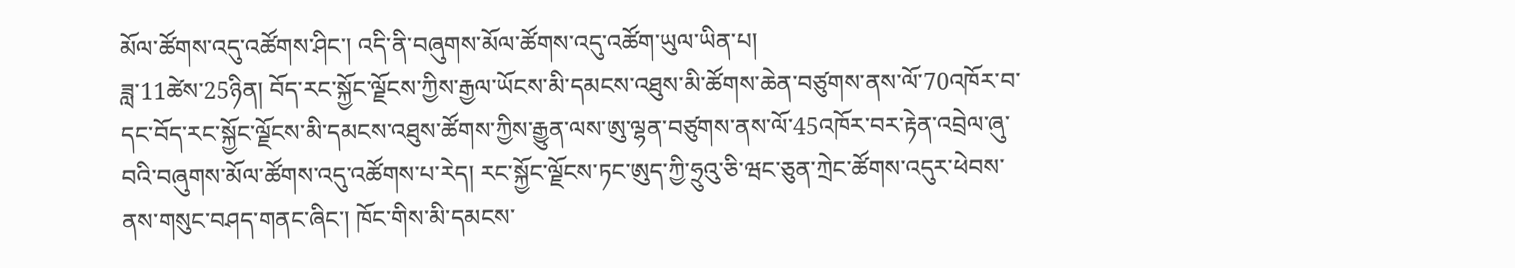མོལ་ཚོགས་འདུ་འཚོགས་ཤིང་། འདི་ནི་བཞུགས་མོལ་ཚོགས་འདུ་འཚོག་ཡུལ་ཡིན་པ།
ཟླ་11ཚེས་25ཉིན། བོད་རང་སྐྱོང་ལྗོངས་ཀྱིས་རྒྱལ་ཡོངས་མི་དམངས་འཐུས་མི་ཚོགས་ཆེན་བཙུགས་ནས་ལོ་70འཁོར་བ་དང་བོད་རང་སྐྱོང་ལྗོངས་མི་དམངས་འཐུས་ཚོགས་ཀྱིས་རྒྱུན་ལས་ཨུ་ལྷན་བཙུགས་ནས་ལོ་45འཁོར་བར་རྟེན་འབྲེལ་ཞུ་བའི་བཞུགས་མོལ་ཚོགས་འདུ་འཚོགས་པ་རེད། རང་སྐྱོང་ལྗོངས་ཏང་ཨུད་ཀྱི་ཧྲུའུ་ཅི་ཝང་ཅུན་ཀྲེང་ཚོགས་འདུར་ཕེབས་ནས་གསུང་བཤད་གནང་ཞིང་། ཁོང་གིས་མི་དམངས་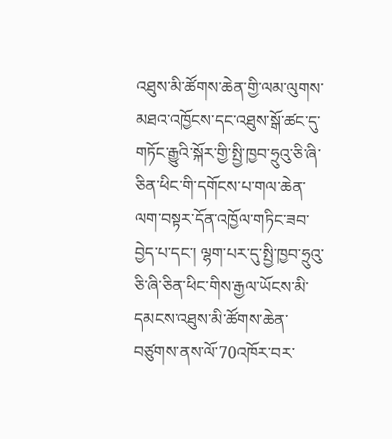འཐུས་མི་ཚོགས་ཆེན་གྱི་ལམ་ལུགས་མཐའ་འཁྱོངས་དང་འཐུས་སྒོ་ཚང་དུ་གཏོང་རྒྱུའི་སྐོར་གྱི་སྤྱི་ཁྱབ་ཧྲུའུ་ཅི་ཞི་ཅིན་ཕིང་གི་དགོངས་པ་གལ་ཆེན་ལག་བསྟར་དོན་འཁྱོལ་གཏིང་ཟབ་བྱེད་པ་དང་། ལྷག་པར་དུ་སྤྱི་ཁྱབ་ཧྲུའུ་ཅི་ཞི་ཅིན་ཕིང་གིས་རྒྱལ་ཡོངས་མི་དམངས་འཐུས་མི་ཚོགས་ཆེན་བཙུགས་ནས་ལོ་70འཁོར་བར་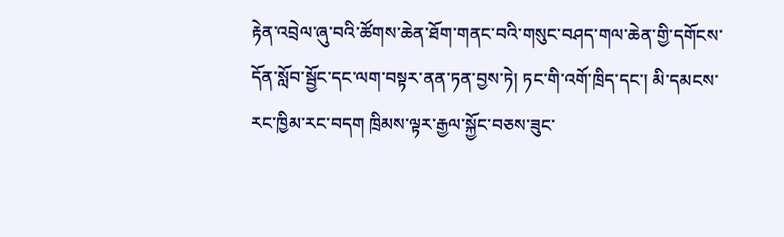རྟེན་འབྲེལ་ཞུ་བའི་ཚོགས་ཆེན་ཐོག་གནང་བའི་གསུང་བཤད་གལ་ཆེན་གྱི་དགོངས་དོན་སློབ་སྦྱོང་དང་ལག་བསྟར་ནན་ཏན་བྱས་ཏེ། ཏང་གི་འགོ་ཁྲིད་དང་། མི་དམངས་རང་ཁྱིམ་རང་བདག ཁྲིམས་ལྟར་རྒྱལ་སྐྱོང་བཅས་ཟུང་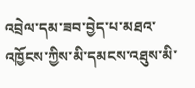འབྲེལ་དམ་ཟབ་བྱེད་པ་མཐའ་འཁྱོངས་ཀྱིས་མི་དམངས་འཐུས་མི་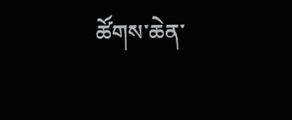ཚོགས་ཆེན་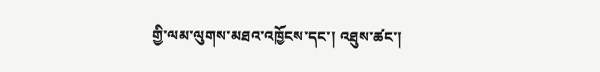གྱི་ལམ་ལུགས་མཐའ་འཁྱོངས་དང་། འཐུས་ཚང་།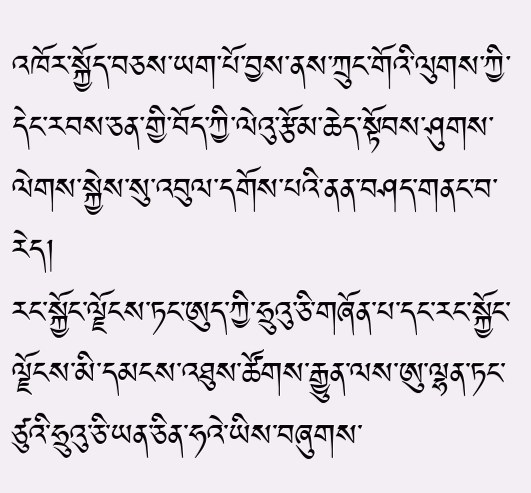འཁོར་སྐྱོད་བཅས་ཡག་པོ་བྱས་ནས་ཀྲུང་གོའི་ལུགས་ཀྱི་དེང་རབས་ཅན་གྱི་བོད་ཀྱི་ལེའུ་རྩོམ་ཆེད་སྟོབས་ཤུགས་ལེགས་སྐྱེས་སུ་འབུལ་དགོས་པའི་ནན་བཤད་གནང་བ་རེད།
རང་སྐྱོང་ལྗོངས་ཏང་ཨུད་ཀྱི་ཧྲུའུ་ཅི་གཞོན་པ་དང་རང་སྐྱོང་ལྗོངས་མི་དམངས་འཐུས་ཚོགས་རྒྱུན་ལས་ཨུ་ལྷན་ཏང་ཙུའི་ཧྲུའུ་ཅི་ཡན་ཅིན་ཧའེ་ཡིས་བཞུགས་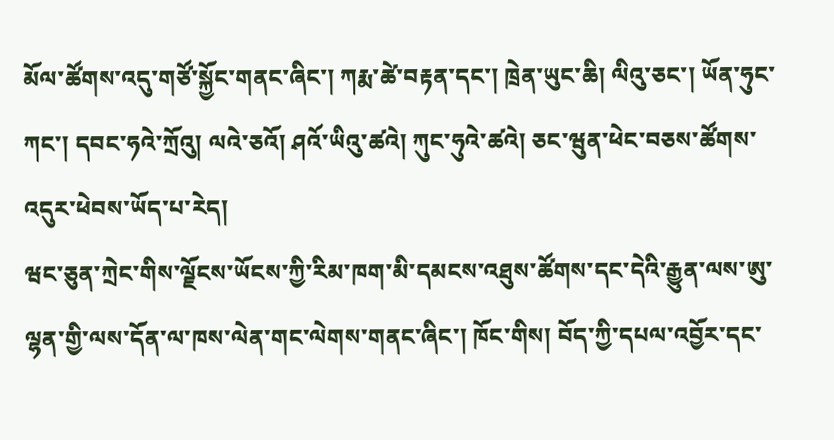མོལ་ཚོགས་འདུ་གཙོ་སྐྱོང་གནང་ཞིང་། ཀརྨ་ཚེ་བརྟན་དང་། ཁྲེན་ཡུང་ཆི། ལིའུ་ཅང་། ཡོན་ཧུང་ཀང་། དབང་ཧའེ་ཀྲོའུ། ལའེ་ཅའོ། ཤའོ་ཡིའུ་ཚའེ། ཀུང་ཧུའེ་ཚའེ། ཅང་ཝུན་ཕེང་བཅས་ཚོགས་འདུར་ཕེབས་ཡོད་པ་རེད།
ཝང་ཅུན་ཀྲེང་གིས་ལྗོངས་ཡོངས་ཀྱི་རིམ་ཁག་མི་དམངས་འཐུས་ཚོགས་དང་དེའི་རྒྱུན་ལས་ཨུ་ལྷན་གྱི་ལས་དོན་ལ་ཁས་ལེན་གང་ལེགས་གནང་ཞིང་། ཁོང་གིས། བོད་ཀྱི་དཔལ་འབྱོར་དང་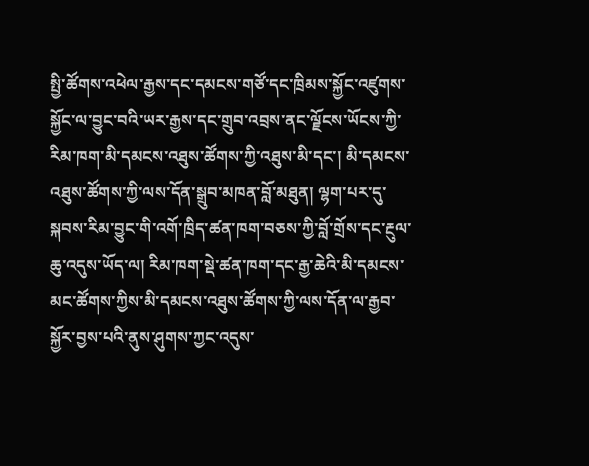སྤྱི་ཚོགས་འཕེལ་རྒྱས་དང་དམངས་གཙོ་དང་ཁྲིམས་སྐྱོང་འཛུགས་སྐྱོང་ལ་བྱུང་བའི་ཡར་རྒྱས་དང་གྲུབ་འབྲས་ནང་ལྗོངས་ཡོངས་ཀྱི་རིམ་ཁག་མི་དམངས་འཐུས་ཚོགས་ཀྱི་འཐུས་མི་དང་། མི་དམངས་འཐུས་ཚོགས་ཀྱི་ལས་དོན་སྒྲུབ་མཁན་བློ་མཐུན། ལྷག་པར་དུ་སྐབས་རིམ་བྱུང་གི་འགོ་ཁྲིད་ཚན་ཁག་བཅས་ཀྱི་བློ་གྲོས་དང་རྔུལ་ཆུ་འདུས་ཡོད་ལ། རིམ་ཁག་སྡེ་ཚན་ཁག་དང་རྒྱ་ཆེའི་མི་དམངས་མང་ཚོགས་ཀྱིས་མི་དམངས་འཐུས་ཚོགས་ཀྱི་ལས་དོན་ལ་རྒྱབ་སྐྱོར་བྱས་པའི་ནུས་ཤུགས་ཀྱང་འདུས་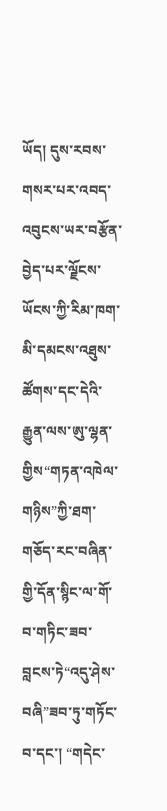ཡོད། དུས་རབས་གསར་པར་འབད་འབུངས་ཡར་བརྩོན་བྱེད་པར་ལྗོངས་ཡོངས་ཀྱི་རིམ་ཁག་མི་དམངས་འཐུས་ཚོགས་དང་དེའི་རྒྱུན་ལས་ཨུ་ལྷན་གྱིས“གཏན་འཁེལ་གཉིས”ཀྱི་ཐག་གཅོད་རང་བཞིན་གྱི་དོན་སྙིང་ལ་གོ་བ་གཏིང་ཟབ་བླངས་ཏེ“འདུ་ཤེས་བཞི”ཟབ་ཏུ་གཏོང་བ་དང་། “གདེང་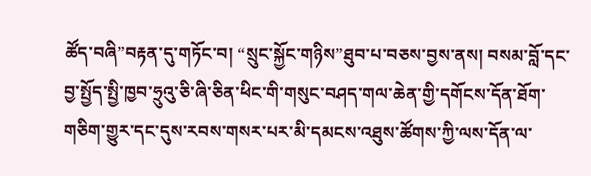ཚོད་བཞི”བརྟན་དུ་གཏོང་བ། “སྲུང་སྐྱོང་གཉིས”ཐུབ་པ་བཅས་བྱས་ནས། བསམ་བློ་དང་བྱ་སྤྱོད་སྤྱི་ཁྱབ་ཧྲུའུ་ཅི་ཞི་ཅིན་ཕིང་གི་གསུང་བཤད་གལ་ཆེན་གྱི་དགོངས་དོན་ཐོག་གཅིག་གྱུར་དང་དུས་རབས་གསར་པར་མི་དམངས་འཐུས་ཚོགས་ཀྱི་ལས་དོན་ལ་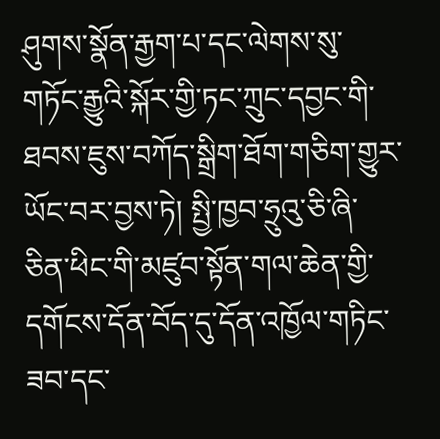ཤུགས་སྣོན་རྒྱག་པ་དང་ལེགས་སུ་གཏོང་རྒྱུའི་སྐོར་གྱི་ཏང་ཀྲུང་དབྱང་གི་ཐབས་ཇུས་བཀོད་སྒྲིག་ཐོག་གཅིག་གྱུར་ཡོང་བར་བྱས་ཏེ། སྤྱི་ཁྱབ་ཧྲུའུ་ཅི་ཞི་ཅིན་ཕིང་གི་མཛུབ་སྟོན་གལ་ཆེན་གྱི་དགོངས་དོན་བོད་དུ་དོན་འཁྱོལ་གཏིང་ཟབ་དང་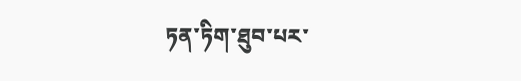ཏན་ཏིག་ཐུབ་པར་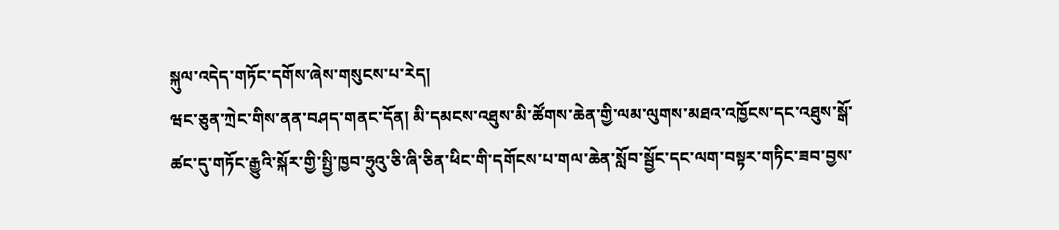སྐུལ་འདེད་གཏོང་དགོས་ཞེས་གསུངས་པ་རེད།
ཝང་ཅུན་ཀྲེང་གིས་ནན་བཤད་གནང་དོན། མི་དམངས་འཐུས་མི་ཚོགས་ཆེན་གྱི་ལམ་ལུགས་མཐའ་འཁྱོངས་དང་འཐུས་སྒོ་ཚང་དུ་གཏོང་རྒྱུའི་སྐོར་གྱི་སྤྱི་ཁྱབ་ཧྲུའུ་ཅི་ཞི་ཅིན་ཕིང་གི་དགོངས་པ་གལ་ཆེན་སློབ་སྦྱོང་དང་ལག་བསྟར་གཏིང་ཟབ་བྱས་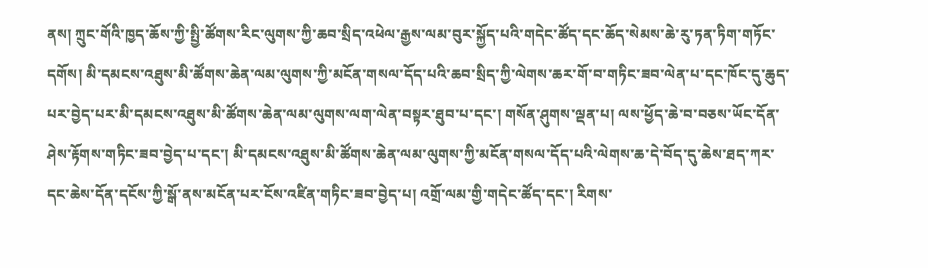ནས། ཀྲུང་གོའི་ཁྱད་ཆོས་ཀྱི་སྤྱི་ཚོགས་རིང་ལུགས་ཀྱི་ཆབ་སྲིད་འཕེལ་རྒྱས་ལམ་བུར་སྐྱོད་པའི་གདེང་ཚོད་དང་ཆོད་སེམས་ཆེ་རུ་ཏན་ཏིག་གཏོང་དགོས། མི་དམངས་འཐུས་མི་ཚོགས་ཆེན་ལམ་ལུགས་ཀྱི་མངོན་གསལ་དོད་པའི་ཆབ་སྲིད་ཀྱི་ལེགས་ཆར་གོ་བ་གཏིང་ཟབ་ལེན་པ་དང་ཁོང་དུ་ཆུད་པར་བྱེད་པར་མི་དམངས་འཐུས་མི་ཚོགས་ཆེན་ལམ་ལུགས་ལག་ལེན་བསྟར་ཐུབ་པ་དང་། གསོན་ཤུགས་ལྡན་པ། ལས་ཕྱོད་ཆེ་བ་བཅས་ཡོང་དོན་ཤེས་རྟོགས་གཏིང་ཟབ་བྱེད་པ་དང་། མི་དམངས་འཐུས་མི་ཚོགས་ཆེན་ལམ་ལུགས་ཀྱི་མངོན་གསལ་དོད་པའི་ལེགས་ཆ་དེ་བོད་དུ་ཆེས་ཐད་ཀར་དང་ཆེས་དོན་དངོས་ཀྱི་སྒོ་ནས་མངོན་པར་ངོས་འཛིན་གཏིང་ཟབ་བྱེད་པ། འགྲོ་ལམ་གྱི་གདེང་ཚོད་དང་། རིགས་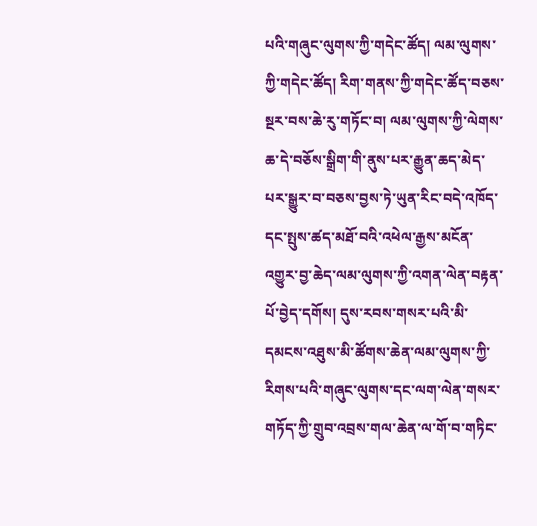པའི་གཞུང་ལུགས་ཀྱི་གདེང་ཚོད། ལམ་ལུགས་ཀྱི་གདེང་ཚོད། རིག་གནས་ཀྱི་གདེང་ཚོད་བཅས་སྔར་བས་ཆེ་རུ་གཏོང་བ། ལམ་ལུགས་ཀྱི་ལེགས་ཆ་དེ་བཅོས་སྒྲིག་གི་ནུས་པར་རྒྱུན་ཆད་མེད་པར་སྒྱུར་བ་བཅས་བྱས་ཏེ་ཡུན་རིང་བདེ་འཁོད་དང་སྤུས་ཚད་མཐོ་བའི་འཕེལ་རྒྱས་མངོན་འགྱུར་བྱ་ཆེད་ལམ་ལུགས་ཀྱི་འགན་ལེན་བརྟན་པོ་བྱེད་དགོས། དུས་རབས་གསར་པའི་མི་དམངས་འཐུས་མི་ཚོགས་ཆེན་ལམ་ལུགས་ཀྱི་རིགས་པའི་གཞུང་ལུགས་དང་ལག་ལེན་གསར་གཏོད་ཀྱི་གྲུབ་འབྲས་གལ་ཆེན་ལ་གོ་བ་གཏིང་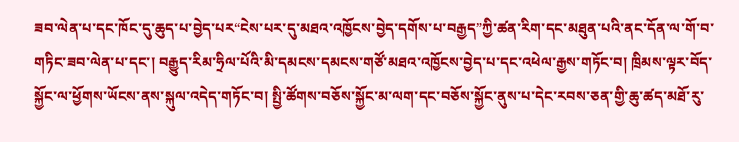ཟབ་ལེན་པ་དང་ཁོང་དུ་ཆུད་པ་བྱེད་པར“ངེས་པར་དུ་མཐའ་འཁྱོངས་བྱེད་དགོས་པ་བརྒྱད”ཀྱི་ཚན་རིག་དང་མཐུན་པའི་ནང་དོན་ལ་གོ་བ་གཏིང་ཟབ་ལེན་པ་དང་། བརྒྱུད་རིམ་ཧྲིལ་པོའི་མི་དམངས་དམངས་གཙོ་མཐའ་འཁྱོངས་བྱེད་པ་དང་འཕེལ་རྒྱས་གཏོང་བ། ཁྲིམས་ལྟར་བོད་སྐྱོང་ལ་ཕྱོགས་ཡོངས་ནས་སྐུལ་འདེད་གཏོང་བ། སྤྱི་ཚོགས་བཅོས་སྐྱོང་མ་ལག་དང་བཅོས་སྐྱོང་ནུས་པ་དེང་རབས་ཅན་གྱི་ཆུ་ཚད་མཐོ་རུ་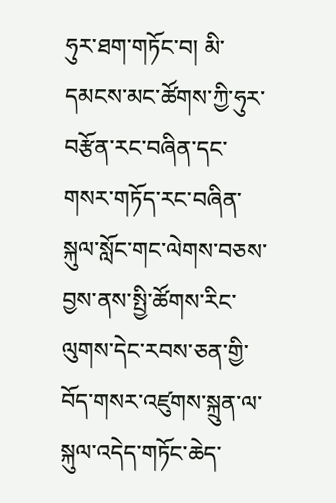ཧུར་ཐག་གཏོང་བ། མི་དམངས་མང་ཚོགས་ཀྱི་ཧུར་བརྩོན་རང་བཞིན་དང་གསར་གཏོད་རང་བཞིན་སྐུལ་སློང་གང་ལེགས་བཅས་བྱས་ནས་སྤྱི་ཚོགས་རིང་ལུགས་དེང་རབས་ཅན་གྱི་བོད་གསར་འཛུགས་སྐྲུན་ལ་སྐུལ་འདེད་གཏོང་ཆེད་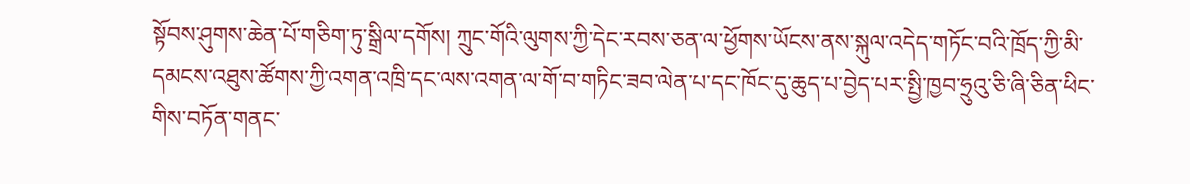སྟོབས་ཤུགས་ཆེན་པོ་གཅིག་ཏུ་སྒྲིལ་དགོས། ཀྲུང་གོའི་ལུགས་ཀྱི་དེང་རབས་ཅན་ལ་ཕྱོགས་ཡོངས་ནས་སྐུལ་འདེད་གཏོང་བའི་ཁྲོད་ཀྱི་མི་དམངས་འཐུས་ཚོགས་ཀྱི་འགན་འཁྲི་དང་ལས་འགན་ལ་གོ་བ་གཏིང་ཟབ་ལེན་པ་དང་ཁོང་དུ་ཆུད་པ་བྱེད་པར་སྤྱི་ཁྱབ་ཧྲུའུ་ཅི་ཞི་ཅིན་ཕིང་གིས་བཏོན་གནང་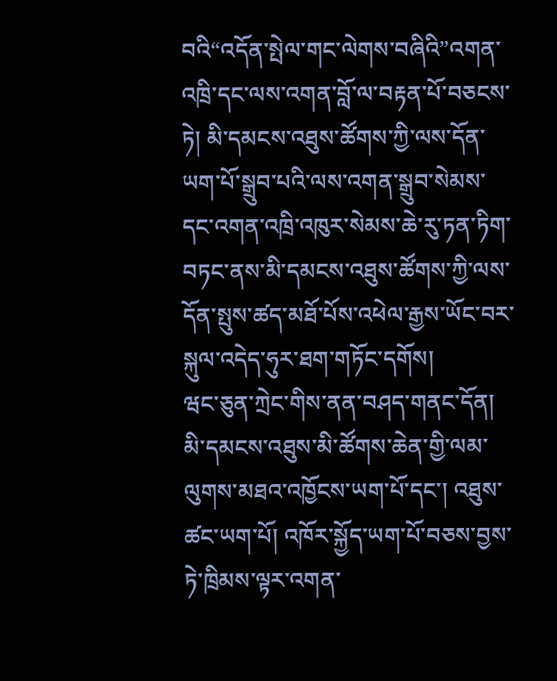བའི“འདོན་སྤེལ་གང་ལེགས་བཞིའི”འགན་འཁྲི་དང་ལས་འགན་བློ་ལ་བརྟན་པོ་བཅངས་ཏེ། མི་དམངས་འཐུས་ཚོགས་ཀྱི་ལས་དོན་ཡག་པོ་སྒྲུབ་པའི་ལས་འགན་སྒྲུབ་སེམས་དང་འགན་འཁྲི་འཁུར་སེམས་ཆེ་རུ་ཏན་ཏིག་བཏང་ནས་མི་དམངས་འཐུས་ཚོགས་ཀྱི་ལས་དོན་སྤུས་ཚད་མཐོ་པོས་འཕེལ་རྒྱས་ཡོང་བར་སྐུལ་འདེད་ཧུར་ཐག་གཏོང་དགོས།
ཝང་ཅུན་ཀྲེང་གིས་ནན་བཤད་གནང་དོན། མི་དམངས་འཐུས་མི་ཚོགས་ཆེན་གྱི་ལམ་ལུགས་མཐའ་འཁྱོངས་ཡག་པོ་དང་། འཐུས་ཚང་ཡག་པོ། འཁོར་སྐྱོད་ཡག་པོ་བཅས་བྱས་ཏེ་ཁྲིམས་ལྟར་འགན་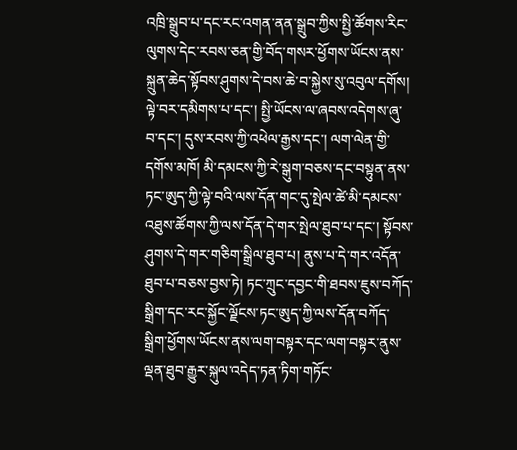འཁྲི་སྒྲུབ་པ་དང་རང་འགན་ནན་སྒྲུབ་ཀྱིས་སྤྱི་ཚོགས་རིང་ལུགས་དེང་རབས་ཅན་གྱི་བོད་གསར་ཕྱོགས་ཡོངས་ནས་སྐྲུན་ཆེད་སྟོབས་ཤུགས་དེ་བས་ཆེ་བ་སྐྱེས་སུ་འབུལ་དགོས། ལྟེ་བར་དམིགས་པ་དང་། སྤྱི་ཡོངས་ལ་ཞབས་འདེགས་ཞུ་བ་དང་། དུས་རབས་ཀྱི་འཕེལ་རྒྱས་དང་། ལག་ལེན་གྱི་དགོས་མཁོ། མི་དམངས་ཀྱི་རེ་སྒུག་བཅས་དང་བསྟུན་ནས་ཏང་ཨུད་ཀྱི་ལྟེ་བའི་ལས་དོན་གང་དུ་སྤེལ་ཚེ་མི་དམངས་འཐུས་ཚོགས་ཀྱི་ལས་དོན་དེ་གར་སྤེལ་ཐུབ་པ་དང་། སྟོབས་ཤུགས་དེ་གར་གཅིག་སྒྲིལ་ཐུབ་པ། ནུས་པ་དེ་གར་འདོན་ཐུབ་པ་བཅས་བྱས་ཏེ། ཏང་ཀྲུང་དབྱང་གི་ཐབས་ཇུས་བཀོད་སྒྲིག་དང་རང་སྐྱོང་ལྗོངས་ཏང་ཨུད་ཀྱི་ལས་དོན་བཀོད་སྒྲིག་ཕྱོགས་ཡོངས་ནས་ལག་བསྟར་དང་ལག་བསྟར་ནུས་ལྡན་ཐུབ་རྒྱུར་སྐུལ་འདེད་ཏན་ཏིག་གཏོང་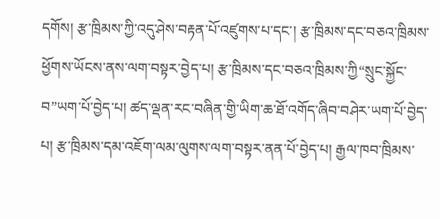དགོས། རྩ་ཁྲིམས་ཀྱི་འདུ་ཤེས་བརྟན་པོ་འཛུགས་པ་དང་། རྩ་ཁྲིམས་དང་བཅའ་ཁྲིམས་ཕྱོགས་ཡོངས་ནས་ལག་བསྟར་བྱེད་པ། རྩ་ཁྲིམས་དང་བཅའ་ཁྲིམས་ཀྱི“སྲུང་སྐྱོང་བ”ཡག་པོ་བྱེད་པ། ཚད་ལྡན་རང་བཞིན་གྱི་ཡིག་ཆ་ཐོ་འགོད་ཞིབ་བཤེར་ཡག་པོ་བྱེད་པ། རྩ་ཁྲིམས་དམ་འཇོག་ལམ་ལུགས་ལག་བསྟར་ནན་པོ་བྱེད་པ། རྒྱལ་ཁབ་ཁྲིམས་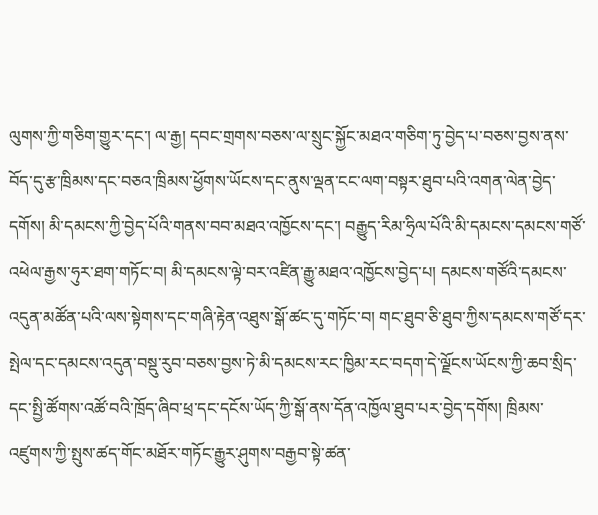ལུགས་ཀྱི་གཅིག་གྱུར་དང་། ལ་རྒྱ། དབང་གྲགས་བཅས་ལ་སྲུང་སྐྱོང་མཐའ་གཅིག་ཏུ་བྱེད་པ་བཅས་བྱས་ནས་བོད་དུ་རྩ་ཁྲིམས་དང་བཅའ་ཁྲིམས་ཕྱོགས་ཡོངས་དང་ནུས་ལྡན་ངང་ལག་བསྟར་ཐུབ་པའི་འགན་ལེན་བྱེད་དགོས། མི་དམངས་ཀྱི་བྱེད་པོའི་གནས་བབ་མཐའ་འཁྱོངས་དང་། བརྒྱུད་རིམ་ཧྲིལ་པོའི་མི་དམངས་དམངས་གཙོ་འཕེལ་རྒྱས་ཧུར་ཐག་གཏོང་བ། མི་དམངས་ལྟེ་བར་འཛིན་རྒྱུ་མཐའ་འཁྱོངས་བྱེད་པ། དམངས་གཙོའི་དམངས་འདུན་མཚོན་པའི་ལས་སྟེགས་དང་གཞི་རྟེན་འཐུས་སྒོ་ཚང་དུ་གཏོང་བ། གང་ཐུབ་ཅི་ཐུབ་ཀྱིས་དམངས་གཙོ་དར་སྤེལ་དང་དམངས་འདུན་བསྡུ་རུབ་བཅས་བྱས་ཏེ་མི་དམངས་རང་ཁྱིམ་རང་བདག་དེ་ལྗོངས་ཡོངས་ཀྱི་ཆབ་སྲིད་དང་སྤྱི་ཚོགས་འཚོ་བའི་ཁྲོད་ཞིབ་ཕྲ་དང་དངོས་ཡོད་ཀྱི་སྒོ་ནས་དོན་འཁྱོལ་ཐུབ་པར་བྱེད་དགོས། ཁྲིམས་འཛུགས་ཀྱི་སྤུས་ཚད་གོང་མཐོར་གཏོང་རྒྱུར་ཤུགས་བརྒྱབ་སྟེ་ཚན་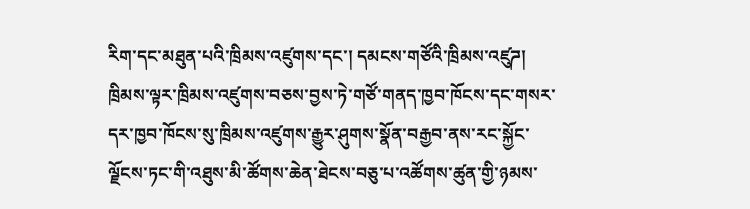རིག་དང་མཐུན་པའི་ཁྲིམས་འཛུགས་དང་། དམངས་གཙོའི་ཁྲིམས་འཛུཌ། ཁྲིམས་ལྟར་ཁྲིམས་འཛུགས་བཅས་བྱས་ཏེ་གཙོ་གནད་ཁྱབ་ཁོངས་དང་གསར་དར་ཁྱབ་ཁོངས་སུ་ཁྲིམས་འཛུགས་རྒྱུར་ཤུགས་སྣོན་བརྒྱབ་ནས་རང་སྐྱོང་ལྗོངས་ཏང་གི་འཐུས་མི་ཚོགས་ཆེན་ཐེངས་བཅུ་པ་འཚོགས་ཚུན་གྱི་ཉམས་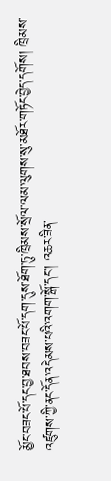མྱོང་བཟང་པོ་དང་བྱ་ཐབས་བཟང་པོ་དག་དུས་ཐོག་ཏུ་ཁྲིམས་སྲོལ་ལམ་ལུགས་སུ་མཐོར་གཏོང་བྱེད་དགོས། ཁྲིམས་འཛུགས་ཀྱི་ནང་དོན་འདེམས་པའི་འགག་སྒོ་དང་། འཆར་ཟིན་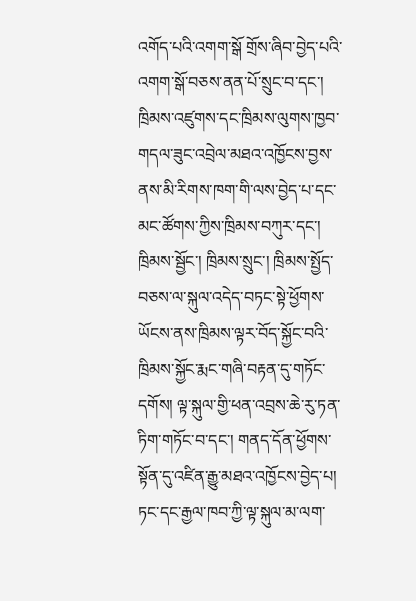འགོད་པའི་འགག་སྒོ གྲོས་ཞིབ་བྱེད་པའི་འགག་སྒོ་བཅས་ནན་པོ་སྲུང་བ་དང་། ཁྲིམས་འཛུགས་དང་ཁྲིམས་ལུགས་ཁྱབ་གདལ་ཟུང་འབྲེལ་མཐའ་འཁྱོངས་བྱས་ནས་མི་རིགས་ཁག་གི་ལས་བྱེད་པ་དང་མང་ཚོགས་ཀྱིས་ཁྲིམས་བཀུར་དང་། ཁྲིམས་སྦྱོང་། ཁྲིམས་སྲུང་། ཁྲིམས་སྤྱོད་བཅས་ལ་སྐུལ་འདེད་བཏང་སྟེ་ཕྱོགས་ཡོངས་ནས་ཁྲིམས་ལྟར་བོད་སྐྱོང་བའི་ཁྲིམས་སྐྱོང་རྨང་གཞི་བརྟན་དུ་གཏོང་དགོས། ལྟ་སྐུལ་གྱི་ཕན་འབྲས་ཆེ་རུ་ཏན་ཏིག་གཏོང་བ་དང་། གནད་དོན་ཕྱོགས་སྟོན་དུ་འཛིན་རྒྱུ་མཐའ་འཁྱོངས་བྱེད་པ། ཏང་དང་རྒྱལ་ཁབ་ཀྱི་ལྟ་སྐུལ་མ་ལག་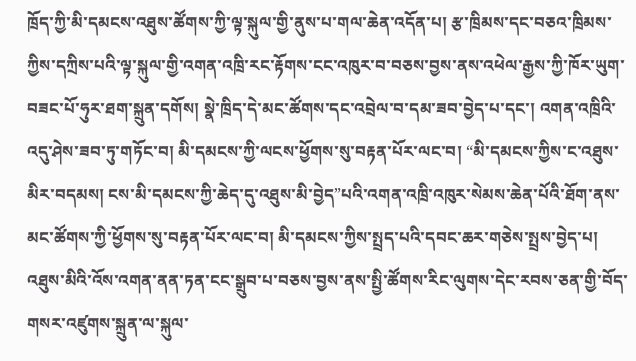ཁྲོད་ཀྱི་མི་དམངས་འཐུས་ཚོགས་ཀྱི་ལྟ་སྐུལ་གྱི་ནུས་པ་གལ་ཆེན་འདོན་པ། རྩ་ཁྲིམས་དང་བཅའ་ཁྲིམས་ཀྱིས་དཀྲིས་པའི་ལྟ་སྐུལ་གྱི་འགན་འཁྲི་རང་རྟོགས་ངང་འཁུར་བ་བཅས་བྱས་ནས་འཕེལ་རྒྱས་ཀྱི་ཁོར་ཡུག་བཟང་པོ་ཧུར་ཐག་སྐྲུན་དགོས། སྣེ་ཁྲིད་དེ་མང་ཚོགས་དང་འབྲེལ་བ་དམ་ཟབ་བྱེད་པ་དང་། འགན་འཁྲིའི་འདུ་ཤེས་ཟབ་ཏུ་གཏོང་བ། མི་དམངས་ཀྱི་ལངས་ཕྱོགས་སུ་བརྟན་པོར་ལང་བ། “མི་དམངས་ཀྱིས་ང་འཐུས་མིར་བདམས། ངས་མི་དམངས་ཀྱི་ཆེད་དུ་འཐུས་མི་བྱེད”པའི་འགན་འཁྲི་འཁུར་སེམས་ཆེན་པོའི་ཐོག་ནས་མང་ཚོགས་ཀྱི་ཕྱོགས་སུ་བརྟན་པོར་ལང་བ། མི་དམངས་ཀྱིས་སྤྲད་པའི་དབང་ཆར་གཅེས་སྤྲས་བྱེད་པ། འཐུས་མིའི་འོས་འགན་ནན་ཏན་ངང་སྒྲུབ་པ་བཅས་བྱས་ནས་སྤྱི་ཚོགས་རིང་ལུགས་དེང་རབས་ཅན་གྱི་བོད་གསར་འཛུགས་སྐྲུན་ལ་སྐུལ་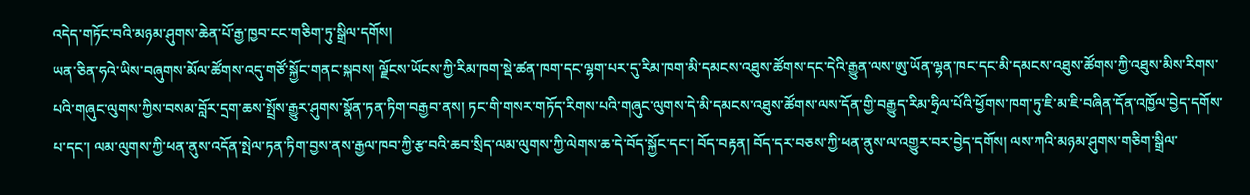འདེད་གཏོང་བའི་མཉམ་ཤུགས་ཆེན་པོ་རྒྱ་ཁྱབ་ངང་གཅིག་ཏུ་སྒྲིལ་དགོས།
ཡན་ཅིན་ཧའེ་ཡིས་བཞུགས་མོལ་ཚོགས་འདུ་གཙོ་སྐྱོང་གནང་སྐབས། ལྗོངས་ཡོངས་ཀྱི་རིམ་ཁག་སྡེ་ཚན་ཁག་དང་ལྷག་པར་དུ་རིམ་ཁག་མི་དམངས་འཐུས་ཚོགས་དང་དེའི་རྒྱུན་ལས་ཨུ་ཡོན་ལྷན་ཁང་དང་མི་དམངས་འཐུས་ཚོགས་ཀྱི་འཐུས་མིས་རིགས་པའི་གཞུང་ལུགས་ཀྱིས་བསམ་བློར་དྲག་ཆས་སྤྲོས་རྒྱུར་ཤུགས་སྣོན་ཏན་ཏིག་བརྒྱབ་ནས། ཏང་གི་གསར་གཏོད་རིགས་པའི་གཞུང་ལུགས་དེ་མི་དམངས་འཐུས་ཚོགས་ལས་དོན་གྱི་བརྒྱུད་རིམ་ཧྲིལ་པོའི་ཕྱོགས་ཁག་ཏུ་ཇི་མ་ཇི་བཞིན་དོན་འཁྱོལ་བྱེད་དགོས་པ་དང་། ལམ་ལུགས་ཀྱི་ཕན་ནུས་འདོན་སྤེལ་ཏན་ཏིག་བྱས་ནས་རྒྱལ་ཁབ་ཀྱི་རྩ་བའི་ཆབ་སྲིད་ལམ་ལུགས་ཀྱི་ལེགས་ཆ་དེ་བོད་སྐྱོང་དང་། བོད་བརྟན། བོད་དར་བཅས་ཀྱི་ཕན་ནུས་ལ་འགྱུར་བར་བྱེད་དགོས། ལས་ཀའི་མཉམ་ཤུགས་གཅིག་སྒྲིལ་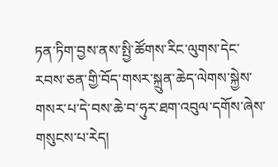ཏན་ཏིག་བྱས་ནས་སྤྱི་ཚོགས་རིང་ལུགས་དེང་རབས་ཅན་གྱི་བོད་གསར་སྐྲུན་ཆེད་ལེགས་སྐྱེས་གསར་པ་དེ་བས་ཆེ་བ་ཧུར་ཐག་འབུལ་དགོས་ཞེས་གསུངས་པ་རེད།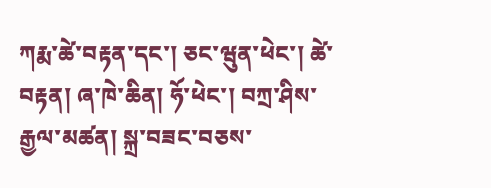ཀརྨ་ཚེ་བརྟན་དང་། ཅང་ཝུན་ཕེང་། ཚེ་བརྟན། ཞ་ཁེ་ཆིན། ཧོ་ཕེང་། བཀྲ་ཤིས་རྒྱལ་མཚན། སྐྲ་བཟང་བཅས་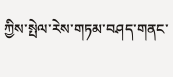ཀྱིས་སྤེལ་རེས་གཏམ་བཤད་གནང་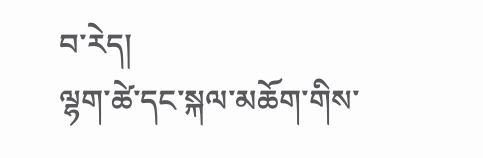བ་རེད།
ལྷག་ཚེ་དང་སྐལ་མཆོག་གིས་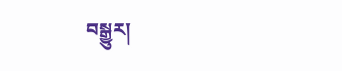བསྒྱུར།